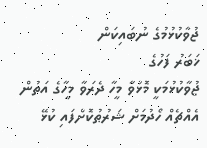ޖުވާކުޅުމުގެ ނުބައިކަން
ޚަބަރު ފަހުގެ
ޖުވާކުޅުމަކީ މޮޅުވާ މީހާ ދެރަވާ މީހާގެ އަތުން އެއްޗެއް ހޯދުމަށް ޝަރުޠުކޮށްފައި ކުޅޭ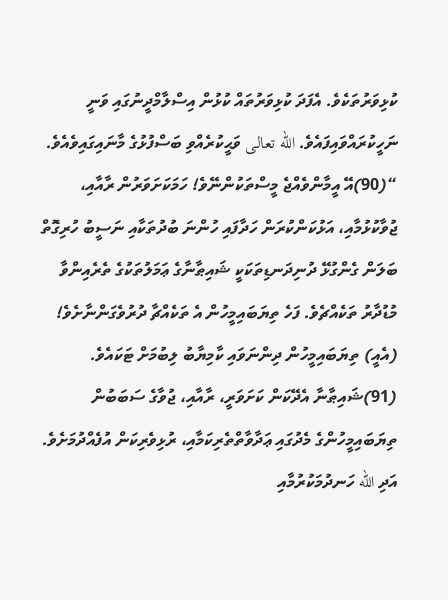ކުޅިވަރުތަކެވެ. އެފަދަ ކުޅިވަރުތައް ކުޅުން އިސްލާމްދީނުގައި ވަނީ ނަހީކުރައްވައިފައެވެ. الله تعالى ވަޙީކުރެއްވި ބަސްފުޅުގެ މާނައިގައިވެއެވެ. “(90)އޭ އީމާންވެއްޖެ މީސްތަކުންނޭވެ! ހަމަކަށަވަރުން ރާއާއި، ޖުވާކުޅުމާއި، އަޅުކަންކުރަން ހަދާފައި ހުންނަ ބުދުތަކާއި ނަސީބު ހުރިގޮތް ބަލަން ގެންގުޅޭ ދުނިދަނޑިތަކަކީ ޝައިޠާނާގެ ޢަމަލުތަކުގެ ތެރެއިންވާ މުޑުދާރު ތަކެއްޗެވެ. ފަހެ ތިޔަބައިމީހުން އެ ތަކެއްޗާ ދުރުވެގަންނާށެވެ! (އެއީ) ތިޔަބައިމީހުން ދިންނަވައި ކާމިޔާބު ލިބުމަށް ޓަކައެވެ. (91)ޝައިޠާނާ އެދޭކަން ކަށަވަރީ، ރާއާއި، ޖުވާގެ ސަބަބުން ތިޔަބައިމީހުންގެ މެދުގައި ޢަދާވާތްތެރިކަމާއި، ރުޅިވެރިކަން އުފެއްދުމަށެވެ. އަދި الله ހަނދުމަކުރުމާއި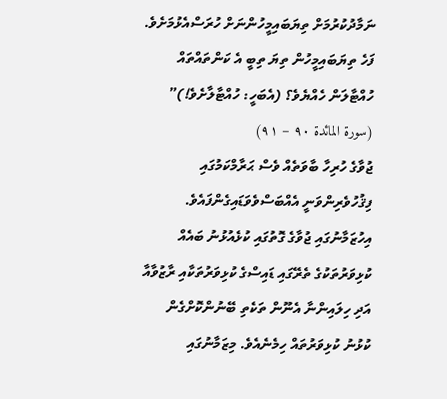ނަމާދުކުރުމަށް ތިޔަބައިމީހުންނަށް ހުރަސްއެޅުމަށެވެ. ފަހެ ތިޔަބައިމީހުން ތިޔަ ތިބީ އެ ކަންތައްތައް ހުއްޓާލަން ހެއްޔެވެ؟ (އެބަހީ: ހުއްޓާލާށެވެ!)” (سورة المائدة ٩٠ – ٩١)
ޖުވާގެ ހުރިހާ ބާވަތެއް ވެސް ޙަރާމްކަމުގައި ފިޤުހުވެރިންވަނީ އެއްބަސްވެވަޑައިގެންފައެވެ. އިހުޒަމާނުގައި ޖުވާގެ ގޮތުގައި ކުޅެއުޅުނު ބައެއް ކުޅިވަރުތަކުގެ ތެރޭގައި ޑައިސްގެ ކުޅިވަރުތަކާއި ރާޒުވާއާ އަދި ހިލައިންނާ އެނޫން ތަކެތި ބޭނުންކޮށްގެން ކުޅުނު ކުޅިވަރުތައް ހިމެނެއެވެ. މިޒަމާނުގައި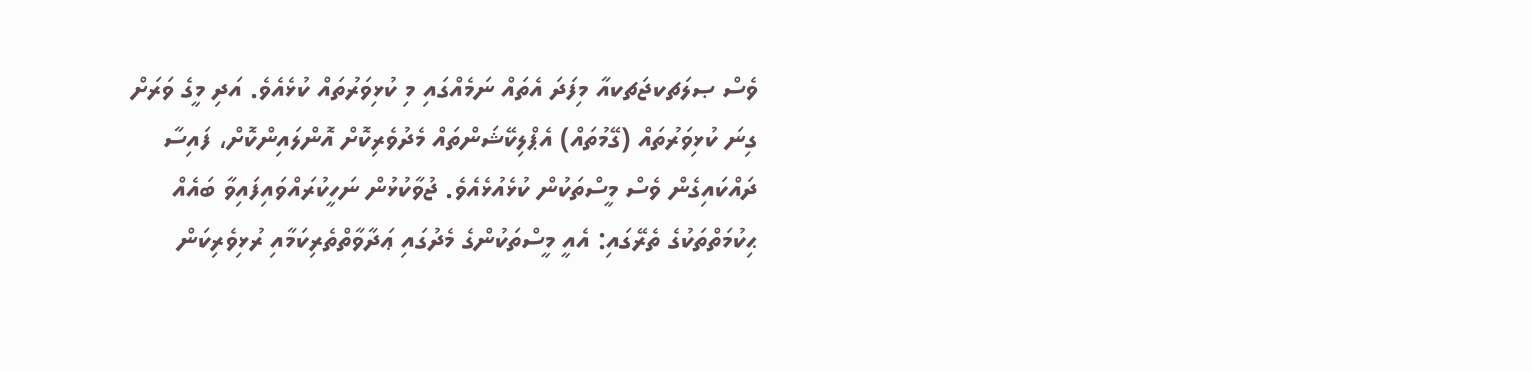ވެސް ޞލަޗކޖަޗކއާ މިފަދަ އެތައް ނަމެއްގައި މި ކުޅިވަރުތައް ކުޅެއެވެ. އަދި މީގެ ވަރަށް ގިނަ ކުޅިވަރުތައް (ގޭމުތައް) އެޕްލިކޭޝަންތައް މެދުވެރިކޮށް އޮންލައިންކޮށް، ފައިސާ ދައްކައިގެން ވެސް މީސްތަކުން ކުޅެއުޅެއެވެ. ޖުވާކުޅުން ނަހީކުރައްވައިފައިވާ ބައެއް ޙިކުމަތްތަކުގެ ތެރޭގައި: އެއީ މީސްތަކުންގެ މެދުގައި ޢަދާވާތްތެރިކަމާއި ރުޅިވެރިކަން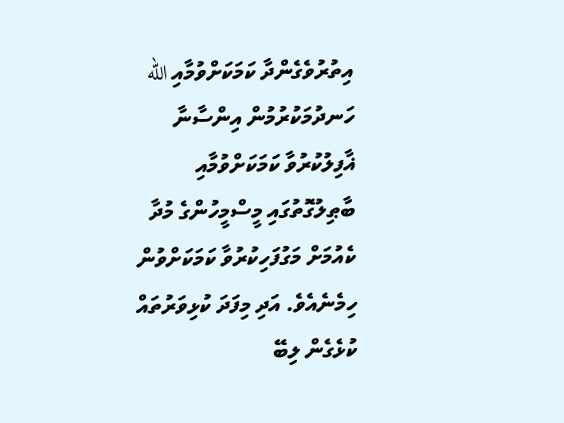އިތުރުވެގެންދާ ކަމަކަށްވުމާއި الله ހަނދުމަކުރުމުން އިންސާނާ ޣާފިލުކުރުވާ ކަމަކަށްވުމާއި ބާޠިލުގޮތުގައި މީސްމީހުންގެ މުދާ ކެއުމަށް މަގުފަހިކުރުވާ ކަމަކަށްވުން ހިމެނެއެވެ. އަދި މިފަދަ ކުޅިވަރުތައް ކުޅެގެން ލިބޭ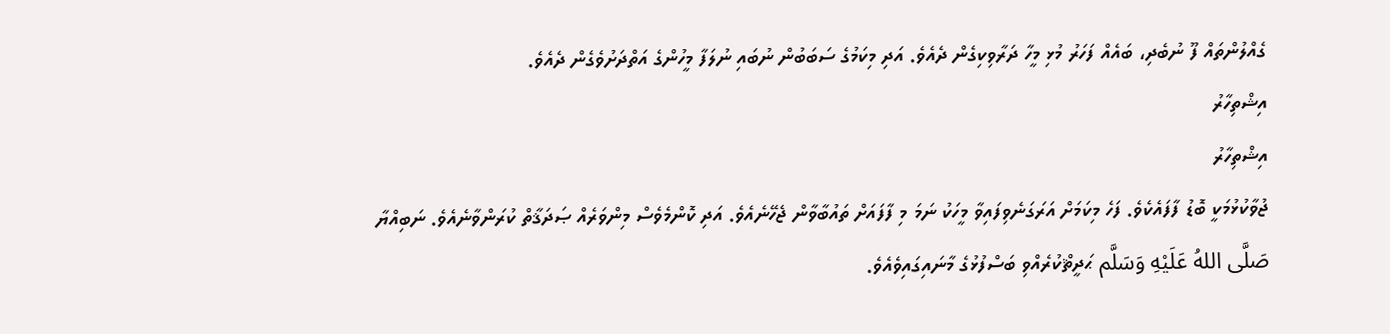ގެއްލުންތައް ފޫ ނުބެދި، ބައެއް ފަހަރު މުޅި މީހާ ދަރާވިކިގެން ދެއެވެ. އަދި މިކަމުގެ ސަބަބުން ނުބައި ނުލަފާ މީހުންގެ އަތްދަށުވެގެން ދެއެވެ.
އިޝްތިހާރު
އިޝްތިހާރު
ޖުވާކުޅުމަކީ ބޮޑު ފާފައެކެވެ. ފަހެ މިކަމަށް އަރަގަނެވިފައިވާ މީހަކު ނަމަ މި ފާފައަށް ތައުބާވާން ޖެހޭނެއެވެ. އަދި ކޮންމެވެސް މިންވަރެއް ޞަދަޤާތް ކުރަންވާނެއެވެ. ނަބިއްޔާ صَلَّى اللهُ عَلَيْهِ وَسَلَّم ޙަދީޘްކުރެއްވި ބަސްފުޅުގެ މާނައިގައިވެއެވެ.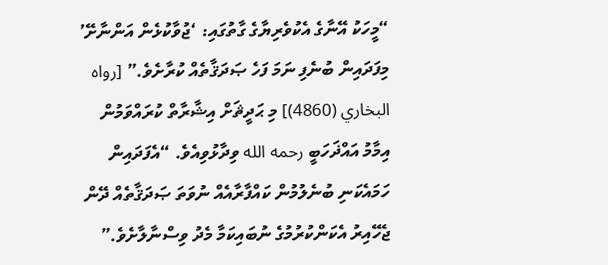“މީހަކު އޭނާގެ އެކުވެރިޔާގެ ގާތުގައި: ‘ޖުވާކުޅެން އަންނާށޭ’ މިފަދައިން ބުނެފި ނަމަ ފަހެ ޞަދަޤާތެއް ކުރާށެވެ.” [رواه البخاري (4860)] މި ޙަދީޘަށް އިޝާރާތް ކުރައްވަމުން އިމާމު އައްޛަހަބީ رحمه الله ވިދާޅުވިއެވެ. “އެފަދައިން ހަމައެކަނި ބުނެލުމުން ކައްފާރާއެއް ނުވަތަ ޞަދަޤާތެއް ދޭން ޖެހޭއިރު އެކަންކުރުމުގެ ނުބައިކަމާ މެދު ވިސްނާލާށެވެ.”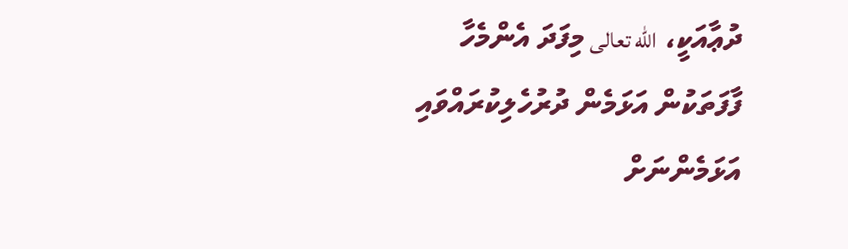ދުޢާއަކީ، الله تعالى މިފަދަ އެންމެހާ ފާފަތަކުން އަޅަމެން ދުރުހެލިކުރައްވައި އަޅަމެންނަށް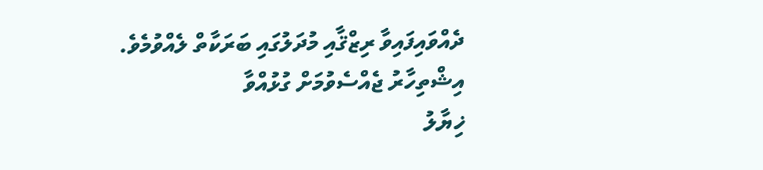ދެއްވައިފައިވާ ރިޒްޤާއި މުދަލުގައި ބަރަކާތް ލެއްވުމެވެ.
އިޝްތިހާރު ޖެއްސެވުމަށް ގުޅުއްވާ
ޚިޔާލު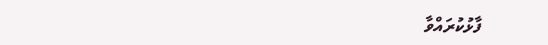ފާޅުކުރައްވާ